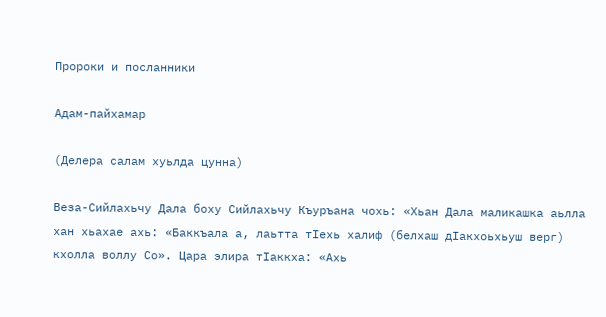Пророки и посланники

Адам-пайхамар

(Делера салам хуьлда цунна)

Веза-Сийлахьчу Дала боху Сийлахьчу Къуръана чохь: «Хьан Дала маликашка аьлла хан хьахае ахь: «Баккъала а, лаьтта тIехь халиф (белхаш дIакхоьхьуш верг) кхолла воллу Со». Цара элира тIаккха: «Ахь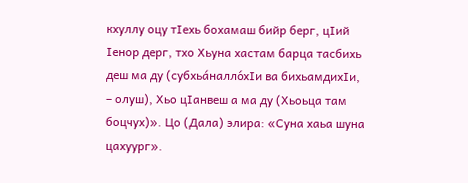кхуллу оцу тIехь бохамаш бийр берг, цIий Iенор дерг, тхо Хьуна хастам барца тасбихь деш ма ду (субхьа́налло́хIи ва бихьамдихIи, – олуш), Хьо цIанвеш а ма ду (Хьоьца там боцчух)». Цо (Дала) элира: «Суна хаьа шуна цахуург».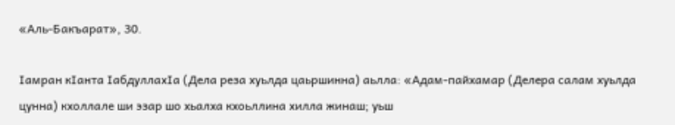«Аль-Бакъарат», 30.

Iамран кIанта IабдуллахIа (Дела реза хуьлда цаьршинна) аьлла: «Адам-пайхамар (Делера салам хуьлда цунна) кхоллале ши эзар шо хьалха кхоьллина хилла жинаш; уьш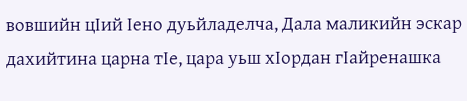вовшийн цIий Iено дуьйладелча, Дала маликийн эскар дахийтина царна тIе, цара уьш хIордан гIайренашка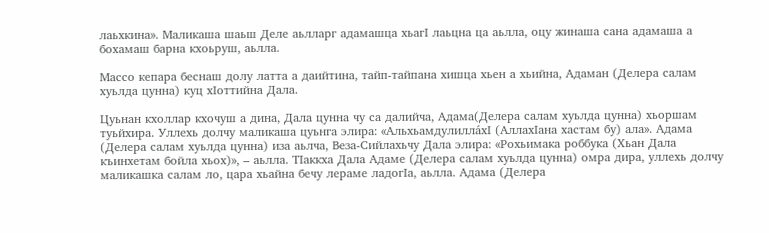лаьхкина». Маликаша шаьш Деле аьлларг адамашца хьагI лаьцна ца аьлла, оцу жинаша сана адамаша а бохамаш барна кхоьруш, аьлла.

Массо кепара беснаш долу латта а даийтина, тайп-тайпана хишца хьен а хьийна, Адаман (Делера салам хуьлда цунна) куц хIоттийна Дала.

Цуьнан кхоллар кхочуш а дина, Дала цунна чу са далийча, Адама(Делера салам хуьлда цунна) хьоршам туьйхира. Уллехь долчу маликаша цуьнга элира: «Альхьамдулилла́хI (АллахIана хастам бу) ала». Адама (Делера салам хуьлда цунна) иза аьлча, Веза-Сийлахьчу Дала элира: «Рохьимака роббука (Хьан Дала къинхетам бойла хьох)», – аьлла. ТIаккха Дала Адаме (Делера салам хуьлда цунна) омра дира, уллехь долчу маликашка салам ло, цара хьайна бечу лераме ладогIа, аьлла. Адама (Делера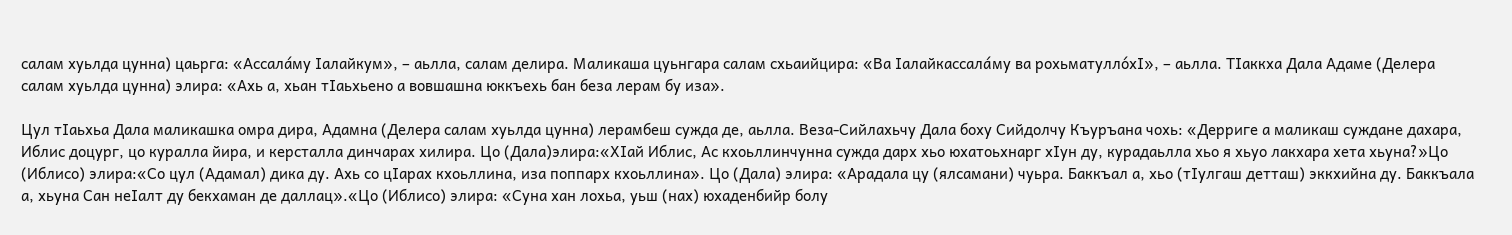салам хуьлда цунна) цаьрга: «Ассала́му Iалайкум», – аьлла, салам делира. Маликаша цуьнгара салам схьаийцира: «Ва Iалайкассала́му ва рохьматулло́хI», – аьлла. ТIаккха Дала Адаме (Делера салам хуьлда цунна) элира: «Ахь а, хьан тIаьхьено а вовшашна юккъехь бан беза лерам бу иза».

Цул тIаьхьа Дала маликашка омра дира, Адамна (Делера салам хуьлда цунна) лерамбеш сужда де, аьлла. Веза-Сийлахьчу Дала боху Сийдолчу Къуръана чохь: «Дерриге а маликаш суждане дахара, Иблис доцург, цо куралла йира, и керсталла динчарах хилира. Цо (Дала)элира:«ХIай Иблис, Ас кхоьллинчунна сужда дарх хьо юхатоьхнарг хIун ду, курадаьлла хьо я хьуо лакхара хета хьуна?»Цо (Иблисо) элира:«Со цул (Адамал) дика ду. Ахь со цIарах кхоьллина, иза поппарх кхоьллина». Цо (Дала) элира: «Арадала цу (ялсамани) чуьра. Баккъал а, хьо (тIулгаш детташ) эккхийна ду. Баккъала а, хьуна Сан неIалт ду бекхаман де даллац».«Цо (Иблисо) элира: «Суна хан лохьа, уьш (нах) юхаденбийр болу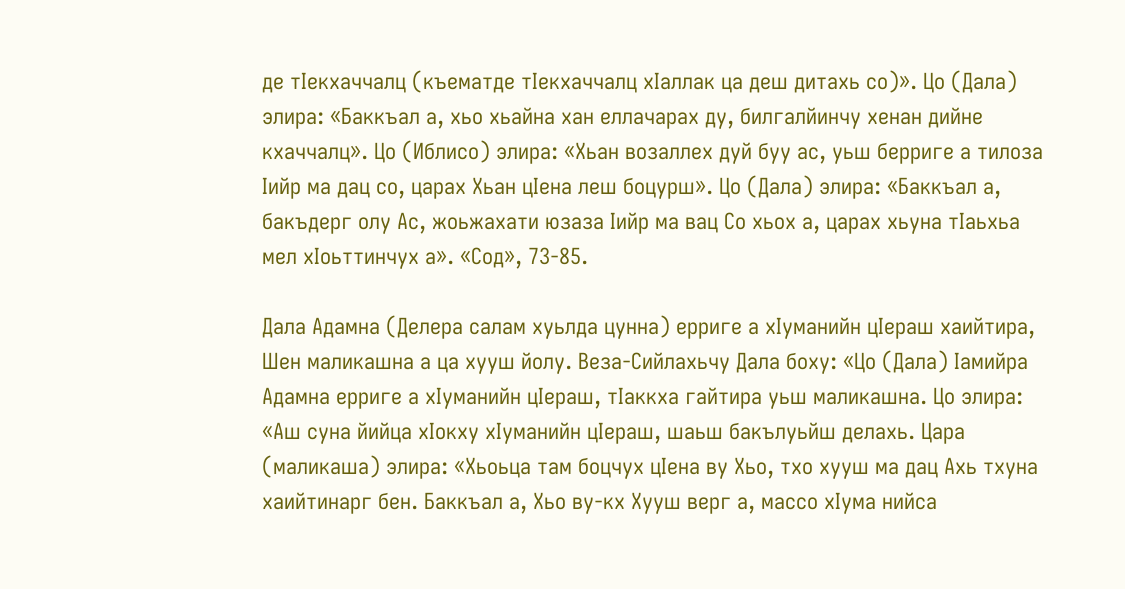де тIекхаччалц (къематде тIекхаччалц хIаллак ца деш дитахь со)». Цо (Дала) элира: «Баккъал а, хьо хьайна хан еллачарах ду, билгалйинчу хенан дийне кхаччалц». Цо (Иблисо) элира: «Хьан возаллех дуй буу ас, уьш берриге а тилоза Iийр ма дац со, царах Хьан цIена леш боцурш». Цо (Дала) элира: «Баккъал а, бакъдерг олу Ас, жоьжахати юзаза Iийр ма вац Со хьох а, царах хьуна тIаьхьа мел хIоьттинчух а». «Сод», 73-85.

Дала Адамна (Делера салам хуьлда цунна) ерриге а хIуманийн цIераш хаийтира, Шен маликашна а ца хууш йолу. Веза-Сийлахьчу Дала боху: «Цо (Дала) Iамийра Адамна ерриге а хIуманийн цIераш, тIаккха гайтира уьш маликашна. Цо элира: «Аш суна йийца хIокху хIуманийн цIераш, шаьш бакълуьйш делахь. Цара (маликаша) элира: «Хьоьца там боцчух цIена ву Хьо, тхо хууш ма дац Ахь тхуна хаийтинарг бен. Баккъал а, Хьо ву-кх Хууш верг а, массо хIума нийса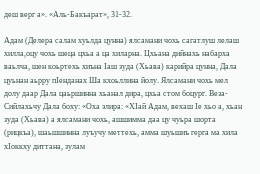деш верг а». «Аль-Бакъарат», 31-32.

Адам (Делера салам хуьлда цунна) ялсамани чохь сагатлуш лелаш хилла,оцу чохь шеца цхьа а ца хиларна. Цхьана дийнахь набарха ваьлча, шен коьртехь хиъна Iаш зуда (Хьава) карийра цунна, Дала цуьнан аьрру пIенданах Ша кхоьллина йолу. Ялсамани чохь мел долу даар Дала цаьршинна хьанал дира, цхьа стом боцург. Веза-Сийлахьчу Дала боху: «Оха элира: «ХIай Адам, вехаш Iе хьо а, хьан зуда (Хьава) а ялсамани чохь, ашшимма даа цу чуьра шорта (рицкъа), шаьшшинна луъучу меттехь, амма шуьшиъ герга ма хила хIоккху диттана, зулам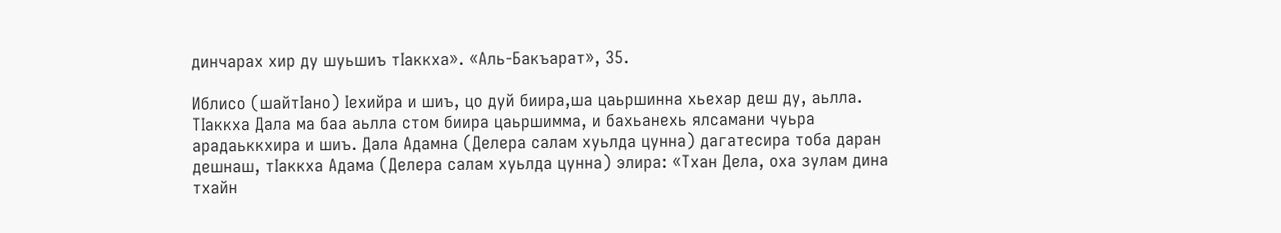динчарах хир ду шуьшиъ тIаккха». «Аль-Бакъарат», 35.

Иблисо (шайтIано) Iехийра и шиъ, цо дуй биира,ша цаьршинна хьехар деш ду, аьлла. ТIаккха Дала ма баа аьлла стом биира цаьршимма, и бахьанехь ялсамани чуьра арадаьккхира и шиъ. Дала Адамна (Делера салам хуьлда цунна) дагатесира тоба даран дешнаш, тIаккха Адама (Делера салам хуьлда цунна) элира: «Тхан Дела, оха зулам дина тхайн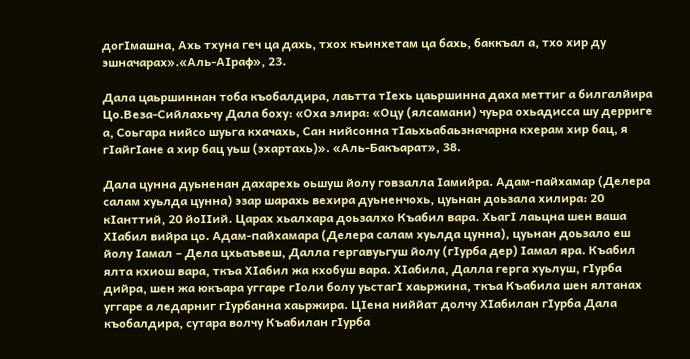догIмашна, Ахь тхуна геч ца дахь, тхох къинхетам ца бахь, баккъал а, тхо хир ду эшначарах».«Аль-АIраф», 23.

Дала цаьршиннан тоба къобалдира, лаьтта тIехь цаьршинна даха меттиг а билгалйира Цо.Веза-Сийлахьчу Дала боху: «Оха элира: «Оцу (ялсамани) чуьра охьадисса шу дерриге а, Соьгара нийсо шуьга кхачахь, Сан нийсонна тIаьхьабаьзначарна кхерам хир бац, я гIайгIане а хир бац уьш (эхартахь)». «Аль-Бакъарат», 38.

Дала цунна дуьненан дахарехь оьшуш йолу говзалла Iамийра. Адам-пайхамар (Делера салам хуьлда цунна) эзар шарахь вехира дуьненчохь, цуьнан доьзала хилира: 20 кIанттий, 20 йоIIий. Царах хьалхара доьзалхо Къабил вара. ХьагI лаьцна шен ваша ХIабил вийра цо. Адам-пайхамара (Делера салам хуьлда цунна), цуьнан доьзало еш йолу Iамал – Дела цхьаъвеш, Далла гергавуьгуш йолу (гIурба дер) Iамал яра. Къабил ялта кхиош вара, ткъа ХIабил жа кхобуш вара. ХIабила, Далла герга хуьлуш, гIурба дийра, шен жа юкъара уггаре гIоли болу уьстагI хаьржина, ткъа Къабила шен ялтанах уггаре а ледарниг гIурбанна хаьржира. ЦIена ниййат долчу ХIабилан гIурба Дала къобалдира, сутара волчу Къабилан гIурба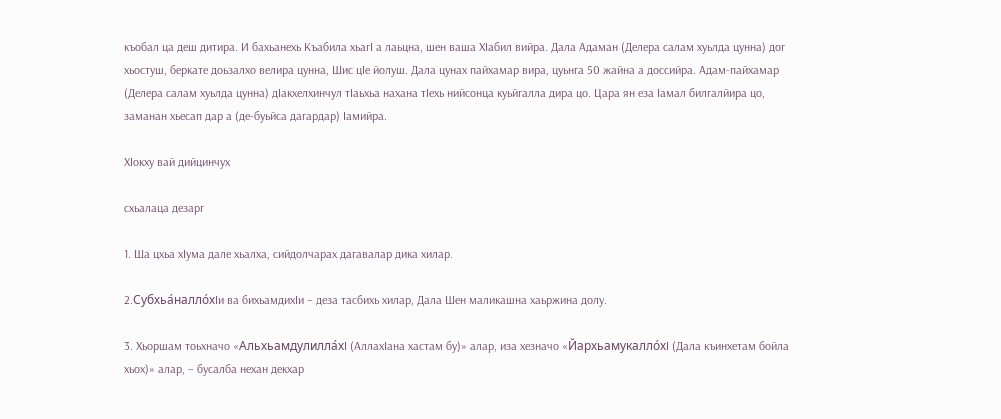къобал ца деш дитира. И бахьанехь Къабила хьагI а лаьцна, шен ваша ХIабил вийра. Дала Адаман (Делера салам хуьлда цунна) дог хьостуш, беркате доьзалхо велира цунна, Шис цIе йолуш. Дала цунах пайхамар вира, цуьнга 50 жайна а доссийра. Адам-пайхамар (Делера салам хуьлда цунна) дIакхелхинчул тIаьхьа нахана тIехь нийсонца куьйгалла дира цо. Цара ян еза Iамал билгалйира цо, заманан хьесап дар а (де-буьйса дагардар) Iамийра.

ХIокху вай дийцинчух

схьалаца дезарг

1. Ша цхьа хIума дале хьалха, сийдолчарах дагавалар дика хилар.

2.Субхьа́налло́хIи ва бихьамдихIи – деза тасбихь хилар, Дала Шен маликашна хаьржина долу.

3. Хьоршам тоьхначо «Альхьамдулилла́хI (АллахIана хастам бу)» алар, иза хезначо «Йархьамукалло́хI (Дала къинхетам бойла хьох)» алар, – бусалба нехан декхар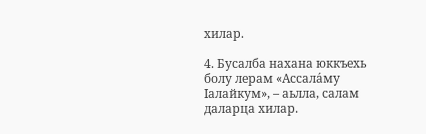хилар.

4. Бусалба нахана юккъехь болу лерам «Ассала́му Iалайкум», – аьлла, салам даларца хилар.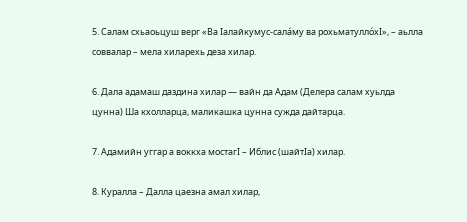5. Салам схьаоьцуш верг «Ва Iалайкумус-сала́му ва рохьматулло́хI», – аьлла соввалар – мела хиларехь деза хилар.

6. Дала адамаш даздина хилар — вайн да Адам (Делера салам хуьлда цунна) Ша кхолларца, маликашка цунна сужда дайтарца.

7. Адамийн уггар а воккха мостагI – Иблис (шайтIа) хилар.

8. Куралла – Далла цаезна амал хилар,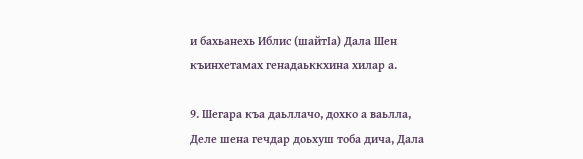и бахьанехь Иблис (шайтIа) Дала Шен къинхетамах генадаьккхина хилар а.

9. Шегара къа даьллачо, дохко а ваьлла, Деле шена гечдар доьхуш тоба дича, Дала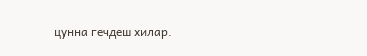цунна гечдеш хилар.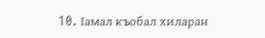10. Iамал къобал хиларан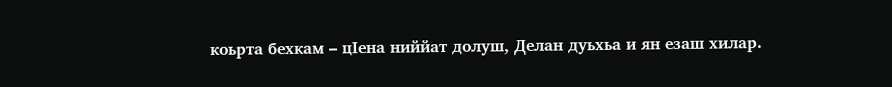коьрта бехкам – цIена ниййат долуш, Делан дуьхьа и ян езаш хилар.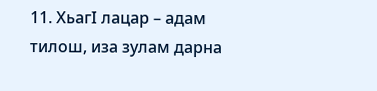11. ХьагI лацар – адам тилош, иза зулам дарна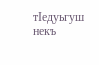тIедуьгуш некъ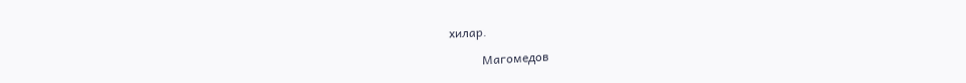хилар.

           Магомедов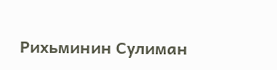Рихьминин Сулиман